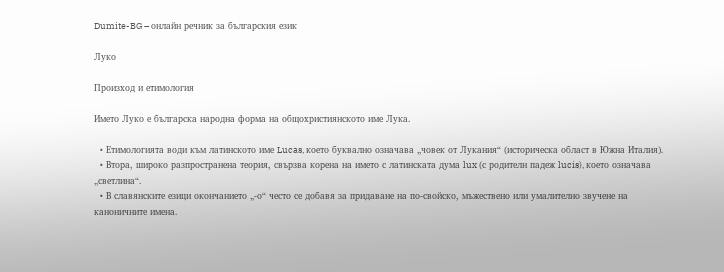Dumite-BG – онлайн речник за българския език

Луко

Произход и етимология

Името Луко е българска народна форма на общохристиянското име Лука.

  • Етимологията води към латинското име Lucas, което буквално означава „човек от Лукания“ (историческа област в Южна Италия).
  • Втора, широко разпространена теория, свързва корена на името с латинската дума lux (с родителн падеж lucis), което означава „светлина“.
  • В славянските езици окончанието „-о“ често се добавя за придаване на по-свойско, мъжествено или умалително звучене на каноничните имена.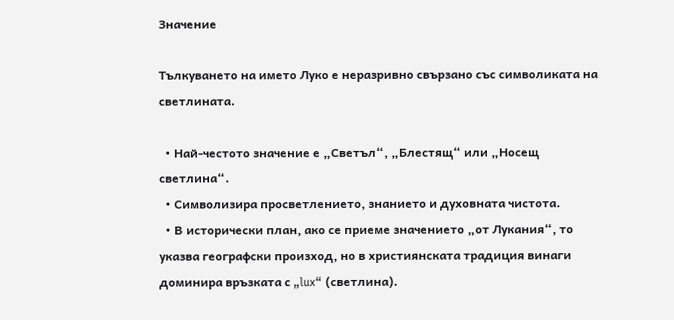Значение

Тълкуването на името Луко е неразривно свързано със символиката на светлината.

  • Най-честото значение е „Светъл“, „Блестящ“ или „Носещ светлина“.
  • Символизира просветлението, знанието и духовната чистота.
  • В исторически план, ако се приеме значението „от Лукания“, то указва географски произход, но в християнската традиция винаги доминира връзката с „lux“ (светлина).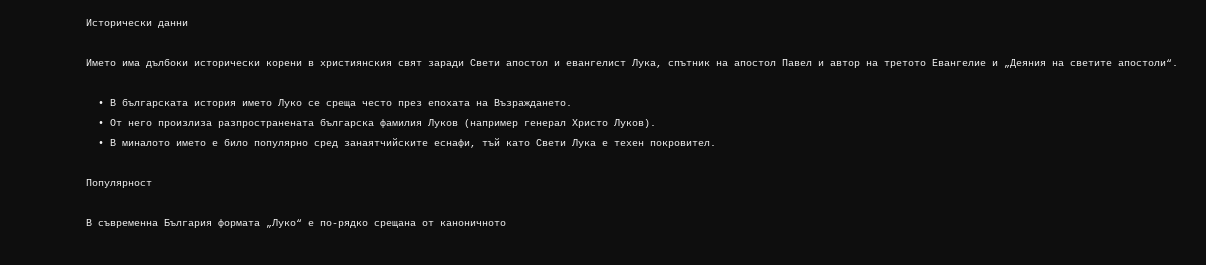Исторически данни

Името има дълбоки исторически корени в християнския свят заради Свети апостол и евангелист Лука, спътник на апостол Павел и автор на третото Евангелие и „Деяния на светите апостоли“.

  • В българската история името Луко се среща често през епохата на Възраждането.
  • От него произлиза разпространената българска фамилия Луков (например генерал Христо Луков).
  • В миналото името е било популярно сред занаятчийските еснафи, тъй като Свети Лука е техен покровител.

Популярност

В съвременна България формата „Луко“ е по-рядко срещана от каноничното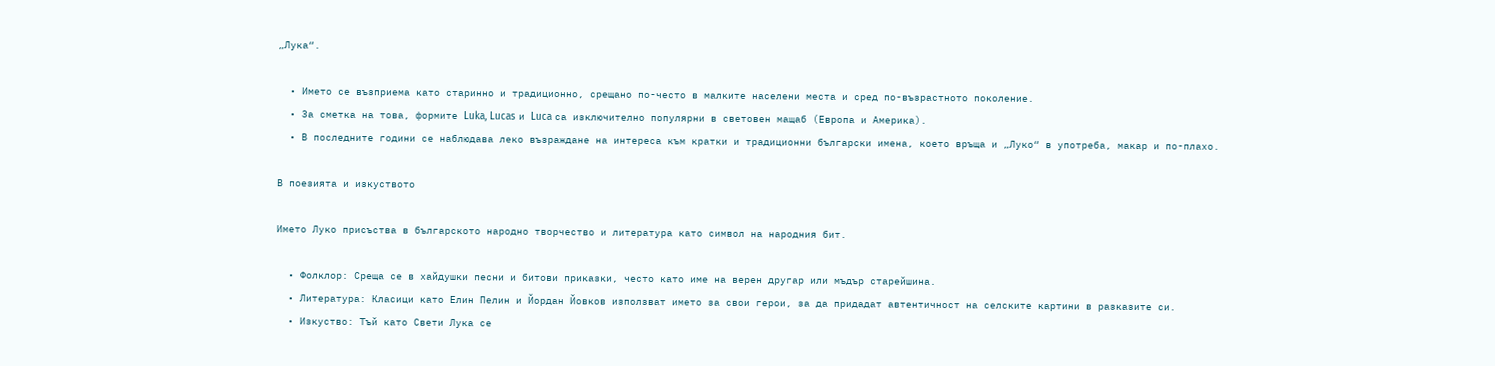„Лука“.

  • Името се възприема като старинно и традиционно, срещано по-често в малките населени места и сред по-възрастното поколение.
  • За сметка на това, формите Luka, Lucas и Luca са изключително популярни в световен мащаб (Европа и Америка).
  • В последните години се наблюдава леко възраждане на интереса към кратки и традиционни български имена, което връща и „Луко“ в употреба, макар и по-плахо.

В поезията и изкуството

Името Луко присъства в българското народно творчество и литература като символ на народния бит.

  • Фолклор: Среща се в хайдушки песни и битови приказки, често като име на верен другар или мъдър старейшина.
  • Литература: Класици като Елин Пелин и Йордан Йовков използват името за свои герои, за да придадат автентичност на селските картини в разказите си.
  • Изкуство: Тъй като Свети Лука се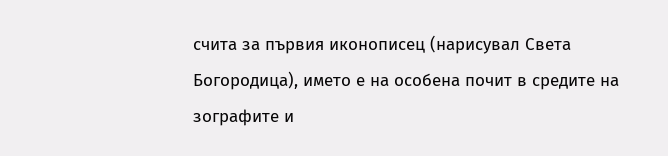счита за първия иконописец (нарисувал Света Богородица), името е на особена почит в средите на зографите и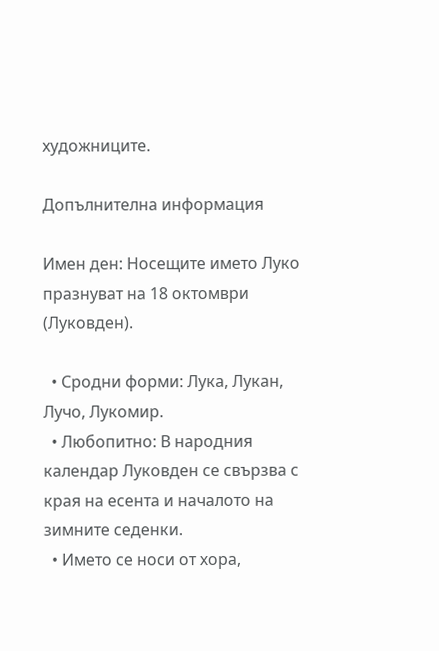художниците.

Допълнителна информация

Имен ден: Носещите името Луко празнуват на 18 октомври (Луковден).

  • Сродни форми: Лука, Лукан, Лучо, Лукомир.
  • Любопитно: В народния календар Луковден се свързва с края на есента и началото на зимните седенки.
  • Името се носи от хора,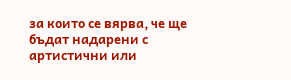за които се вярва, че ще бъдат надарени с артистични или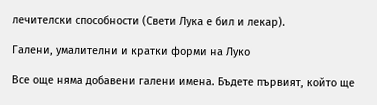лечителски способности (Свети Лука е бил и лекар).

Галени, умалителни и кратки форми на Луко

Все още няма добавени галени имена. Бъдете първият, който ще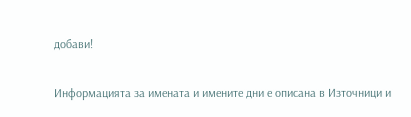добави!

Информацията за имената и имените дни е описана в Източници и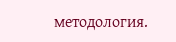методология.